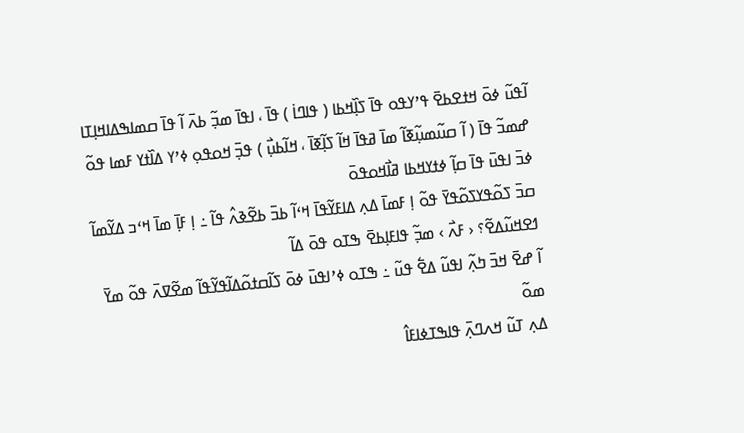ߊ߬ߟߎ߬ ߦߋ߫ ߞߙߐߕߐ߫ ߟߴߌߟߋ ߟߊ߫ ߖߊ߲߰ߞߕߊ ( ߟߊߣߊ߭ ) ߟߊ߫ ، ߊߟߊ߫ ߘߏ߲߬ ߕߍ߫ ߊ߬ ߟߊ߫ ߛߘߊߒߡߊߞߊ߲ߠߊ ߝߘߏ߬ ߟߊ߫ ( ߊ߬ ߛߎ߬ߘߎ߲߬ߧߊ߬ ߘߊ߫ ߥߟߊ߫ ߞߊ߬ ߖߊ߲߬ߧߊ߫ ، ߞߊ߬ߕߎ߲߯ ) ߟߏ߲߫ ߞߋߟߋ߲ ߦߴߌ ߡߊ߰ߙߌ ߓߘߊ ߟߋ߬ ߦߏ߫ ߊߟߎ߫ ߟߊ߫ ߛߊ߲߬ ߦߙߌߞߕߊ ߥߊ߯ߞߋߟߋ߫
ߛߏ߫ ߖߋ߬ߟߌߖߋ߬ߟߌ߫ ߟߋ߬ ߊ߲ ߓߘߊ߫ ߡߍ߲ ߡߊߓߌ߬ߟߊ߫ ߞߵߊ߬ ߕߏ߫ ߕߐ߬ߢߍ߮ ߟߊ߬ ߸ ߊ߲ ߓߊ߲߫ ߘߊ߫ ߞߵߏ ߡߌ߬ߘߊ߬ ߗߐߞߎ߬ߡߐ߬؟ ‹ ߓߍ߯ › ߘߏ߲߬ ߟߊߓߊ߲ߕߐ߫ ߒߠߋ ߟߋ߫ ߡߊ߬
ߊ߬ ߝߐ߫ ߞߏ߫ ߤߍ߲߬ ߊߟߎ߬ ߡߐ߱ ߟߎ߬ ߸ ߒߠߋ ߦߴߊߟߎ߫ ߦߋ߫ ߖߊ߬ߛߙߋ߬ߡߊ߬ߟߌ߬ߟߊ߬ ߘߐ߬ߜߍ߫ ߟߋ߬ ߘߌ߫ ߘߋ߬
ߡߍ߲ ߠߎ߬ ߞߍߣߍ߲߫ ߟߊߒߠߦߊߓߊ߮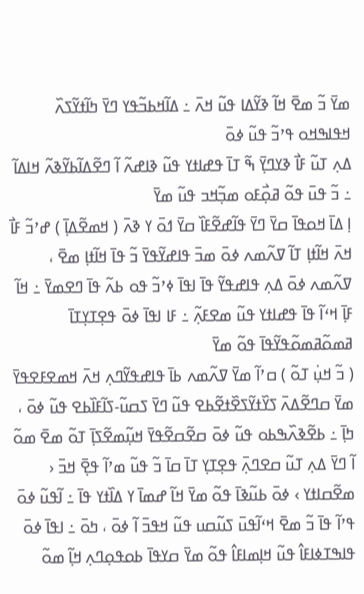ߘߌ߫ ߏ߬ ߘߐ߫ ߞߊ߬ ߢߌ߬ߡߊ ߟߎ߬ ߞߍ߫ ߸ ߡߊ߬ߞߕߏ߬ߟߌ ߣߌ߫ ߤߊ߬ߙߌ߬ߖߍ߰ ߞߟߊߒߞߋ ߟߴߏ߬ ߟߎ߬ ߦߋ߫
ߡߍ߲ ߠߎ߬ ߓߊ߯ ߢߌߣߌ߲߫ ߒ߬ ߠߊ߫ ߟߝߊߙߌ ߟߎ߬ ߢߊߝߍ߬ ߊ߬ ߣߐ߬ߡߊ߬ߕߌ߬ߢߍ߬ ߞߊߡߊ߬ ߸ ߏ߬ ߟߎ߫ ߟߋ߬ ߥߋ߲߯ߓߋ ߘߏ߲߬ߞߏ ߟߎ߬ ߘߌ߫
ߊ߲ ߡߊ߫ ߞߋߟߊ߫ ߛߌ߫ ߣߌ߫ ߟߊ߬ߝߐ߬ߓߊ߰ ߛߌ߫ ߗߋ߫ ߌ ߢߍ߫ ( ߞߘߐ߬ߡߊ߲߫ ) ߝߴߏ߬ ߓߊ߯ ߞߍ߫ ߞߊ߬ߙߊ߲ ߠߊ߬ ߜߍ߬ߘߍ ߦߋ߫ ߘߏ߫ ߟߊߝߌ߬ߟߌ߫ ߏ߬ ߟߊ߫ ߞߊ߬ߙߊ߲ ߘߐ߫ ، ߜߍ߬ߘߍ ߦߋ߫ ߡߍ߲ ߟߊߝߟߌ߬ ߟߊ߫ ߊߟߊ߫ ߦߴߏ߬ ߟߋ ߕߍ߬ ߟߊ߫ ߣߐߘߌ߫ ߸ ߞߊ߬ ߓߊ߲߫ ߞߵߊ߬ ߟߊ߫ ߟߝߊߙߌ ߟߎ߬ ߘߐߓߍ߲߬ ߸ ߓߊ ߊߟߊ߫ ߦߋ߫ ߟߐ߲ߠߌ߲ߠߊ߫ ߥߘߋ߬ߥߘߋ߬ߟߌ߬ߟߊ߫ ߟߋ߬ ߘߌ߫
( ߏ߬ ߞߎ߲߭ ߠߋ߬ ) ߛߴߊ߬ ߘߌ߫ ߜߍ߬ߘߍ ߕߊ߫ ߟߊߝߟߌ߬ߣߍ߲ ߞߍ߫ ߞߘߐߓߐߟߌ߫ ߘߌ߫ ߛߣߐ߬ߡߍ߫ ߖߌ߰ߙߌ߬ߖߐ߰ߙߐ߬ߕߐ ߟߎ߬ ߣߌ߫ ߖߛߎ߬-ߖߊ߬ߓߊ߰ߕߐ ߟߎ߬ ߦߋ߫ ، ߤߊ߲߫ ߸ ߕߐ߬ߢߍ߰ߒߕߋ ߟߎ߬ ߦߋ߫ ߛߐ߬ߛߐ߬ߟߌ߫ ߞߎ߲߬ߘߐ߬ߖߊ߲߫ ߠߋ߬ ߘߐ߫ ߘߋ߬
ߊ߬ ߣߌ߫ ߡߍ߲ ߠߎ߬ ߛߐߣߍ߲߫ ߟߐ߲ߠߌ߲ ߠߊ߫ ߛߊ߫ ߏ߬ ߟߎ߬ ߘߴߊ߬ ߟߐ߲߫ ߞߏ߫ ‹ ߘߐ߬ߛߊߙߌ › ߦߋ߫ ߕߎ߬ߢߊ߫ ߟߋ߬ ߘߌ߫ ߞߊ߬ ߝߘߊ߫ ߌ ߡߊ߰ߙߌ ߟߊ߫ ߸ ߊ߬ߟߎ߬ ߦߋ߫ ߟߴߊ߬ ߟߊ߫ ߏ߬ ߘߐ߫ ߞߵߊ߬ߟߎ߫ ߖߎ߬ߛߎ ߟߎ߬ ߞߟߏ߫ ߊ߬ ߦߋ߫ ، ߤߋ߫ ߸ ߊߟߊ߫ ߦߋ߫ ߟߊߒߠߦߊߓߊ߮ ߟߎ߬ ߞߊ߲ߘߊߓߊ߮ ߟߋ߬ ߘߌ߫ ߛߌߟߊ߫ ߕߋߟߋ߲ߣߍ߲ ߞߊ߲߬ ߘߋ߬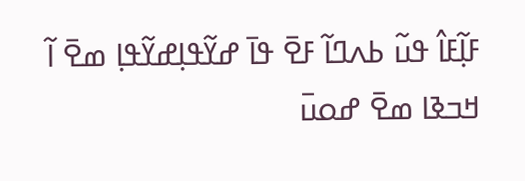ߓߊ߲߬ߓߊ߮ ߟߎ߬ ߕߍߣߊ߬ ߓߐ߫ ߟߊ߫ ߝߌ߬ߟߊ߲ߝߌ߬ߟߊ߲ ߘߐ߫ ߊ߬ ߞߏߢߊ ߘߐ߫ ߝߋߎ߫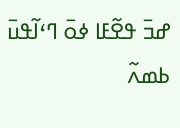ߝߏ߫ ߟߐ߬ߓߊ ߦߋ߫ ߣߵߊ߬ߟߎ߫ ߕߘߍ߬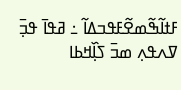ߓߙߊ߬ߒ߬ߘߐ߬ߓߟߏߡߊ߬ ߸ ߥߟߊ߫ ߟߏ߲߫ ߜߍߟߍ߲ ߘߏ߫ ߖߊ߲߰ߞߕߊ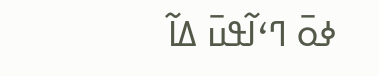ߦߋ߫ ߣߵߊ߬ߟߎ߫ ߡߊ߬